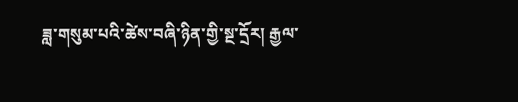ཟླ་གསུམ་པའི་ཚེས་བཞི་ཉིན་གྱི་སྔ་དྲོར། རྒྱལ་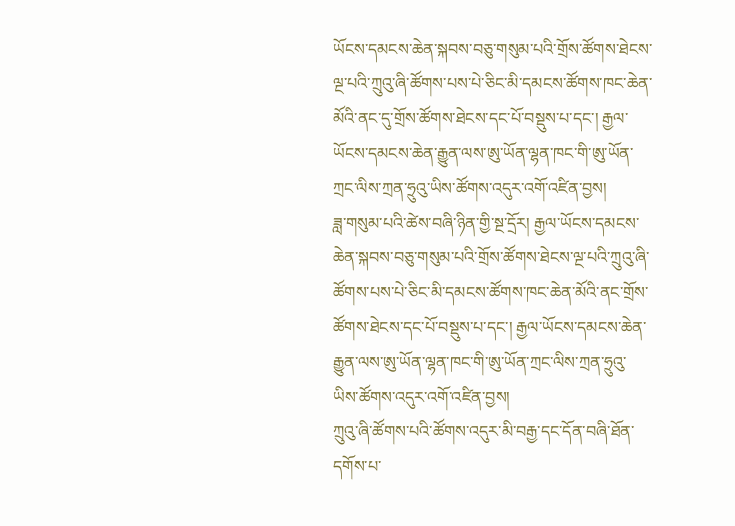ཡོངས་དམངས་ཆེན་སྐབས་བཅུ་གསུམ་པའི་གྲོས་ཚོགས་ཐེངས་ལྔ་པའི་ཀྲུའུ་ཞི་ཚོགས་པས་པེ་ཅིང་མི་དམངས་ཚོགས་ཁང་ཆེན་མོའི་ནང་དུ་གྲོས་ཚོགས་ཐེངས་དང་པོ་བསྡུས་པ་དང་། རྒྱལ་ཡོངས་དམངས་ཆེན་རྒྱུན་ལས་ཨུ་ཡོན་ལྷན་ཁང་གི་ཨུ་ཡོན་ཀྲང་ལིས་ཀྲན་ཧྲུའུ་ཡིས་ཚོགས་འདུར་འགོ་འཛིན་བྱས།
ཟླ་གསུམ་པའི་ཚེས་བཞི་ཉིན་གྱི་སྔ་དྲོར། རྒྱལ་ཡོངས་དམངས་ཆེན་སྐབས་བཅུ་གསུམ་པའི་གྲོས་ཚོགས་ཐེངས་ལྔ་པའི་ཀྲུའུ་ཞི་ཚོགས་པས་པེ་ཅིང་མི་དམངས་ཚོགས་ཁང་ཆེན་མོའི་ནང་གྲོས་ཚོགས་ཐེངས་དང་པོ་བསྡུས་པ་དང་། རྒྱལ་ཡོངས་དམངས་ཆེན་རྒྱུན་ལས་ཨུ་ཡོན་ལྷན་ཁང་གི་ཨུ་ཡོན་ཀྲང་ལིས་ཀྲན་ཧྲུའུ་ཡིས་ཚོགས་འདུར་འགོ་འཛིན་བྱས།
ཀྲུའུ་ཞི་ཚོགས་པའི་ཚོགས་འདུར་མི་བརྒྱ་དང་དོན་བཞི་ཐོན་དགོས་པ་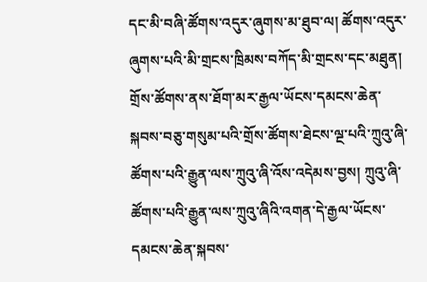དང་མི་བཞི་ཚོགས་འདུར་ཞུགས་མ་ཐུབ་ལ། ཚོགས་འདུར་ཞུགས་པའི་མི་གྲངས་ཁྲིམས་བཀོད་མི་གྲངས་དང་མཐུན།
གྲོས་ཚོགས་ནས་ཐོག་མར་རྒྱལ་ཡོངས་དམངས་ཆེན་སྐབས་བཅུ་གསུམ་པའི་གྲོས་ཚོགས་ཐེངས་ལྔ་པའི་ཀྲུའུ་ཞི་ཚོགས་པའི་རྒྱུན་ལས་ཀྲུའུ་ཞི་འོས་འདེམས་བྱས། ཀྲུའུ་ཞི་ཚོགས་པའི་རྒྱུན་ལས་ཀྲུའུ་ཞིའི་འགན་དེ་རྒྱལ་ཡོངས་དམངས་ཆེན་སྐབས་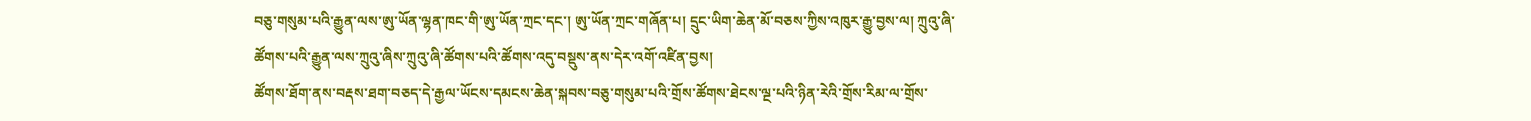བཅུ་གསུམ་པའི་རྒྱུན་ལས་ཨུ་ཡོན་ལྷན་ཁང་གི་ཨུ་ཡོན་ཀྲང་དང་། ཨུ་ཡོན་ཀྲང་གཞོན་པ། དྲུང་ཡིག་ཆེན་མོ་བཅས་ཀྱིས་འཁུར་རྒྱུ་བྱས་ལ། ཀྲུའུ་ཞི་ཚོགས་པའི་རྒྱུན་ལས་ཀྲུའུ་ཞིས་ཀྲུའུ་ཞི་ཚོགས་པའི་ཚོགས་འདུ་བསྡུས་ནས་དེར་འགོ་འཛིན་བྱས།
ཚོགས་ཐོག་ནས་བརྡས་ཐག་བཅད་དེ་རྒྱལ་ཡོངས་དམངས་ཆེན་སྐབས་བཅུ་གསུམ་པའི་གྲོས་ཚོགས་ཐེངས་ལྔ་པའི་ཉིན་རེའི་གྲོས་རིམ་ལ་གྲོས་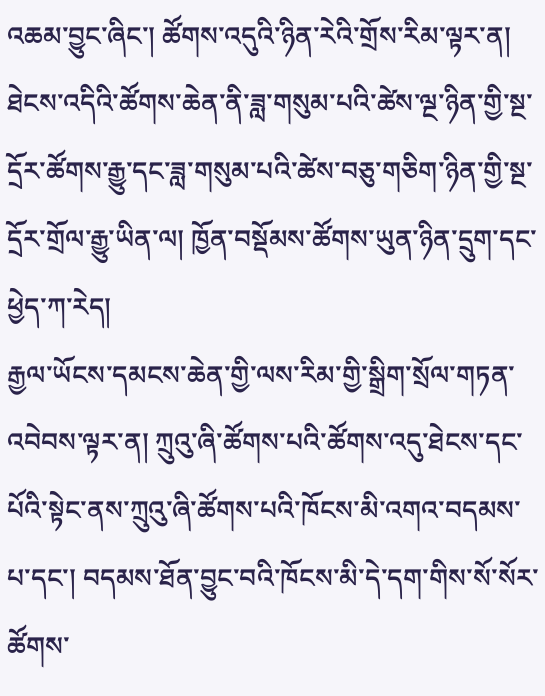འཆམ་བྱུང་ཞིང་། ཚོགས་འདུའི་ཉིན་རེའི་གྲོས་རིམ་ལྟར་ན། ཐེངས་འདིའི་ཚོགས་ཆེན་ནི་ཟླ་གསུམ་པའི་ཚེས་ལྔ་ཉིན་གྱི་སྔ་དྲོར་ཚོགས་རྒྱུ་དང་ཟླ་གསུམ་པའི་ཚེས་བཅུ་གཅིག་ཉིན་གྱི་སྔ་དྲོར་གྲོལ་རྒྱུ་ཡིན་ལ། ཁྱོན་བསྡོམས་ཚོགས་ཡུན་ཉིན་དྲུག་དང་ཕྱེད་ཀ་རེད།
རྒྱལ་ཡོངས་དམངས་ཆེན་གྱི་ལས་རིམ་གྱི་སྒྲིག་སྲོལ་གཏན་འབེབས་ལྟར་ན། ཀྲུའུ་ཞི་ཚོགས་པའི་ཚོགས་འདུ་ཐེངས་དང་པོའི་སྟེང་ནས་ཀྲུའུ་ཞི་ཚོགས་པའི་ཁོངས་མི་འགའ་བདམས་པ་དང་། བདམས་ཐོན་བྱུང་བའི་ཁོངས་མི་དེ་དག་གིས་སོ་སོར་ཚོགས་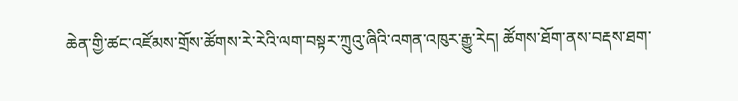ཆེན་གྱི་ཚང་འཛོམས་གྲོས་ཚོགས་རེ་རེའི་ལག་བསྟར་ཀྲུའུ་ཞིའི་འགན་འཁུར་རྒྱུ་རེད། ཚོགས་ཐོག་ནས་བརྡས་ཐག་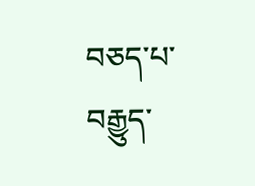བཅད་པ་བརྒྱུད་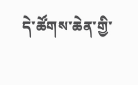དེ་ཚོགས་ཆེན་གྱི་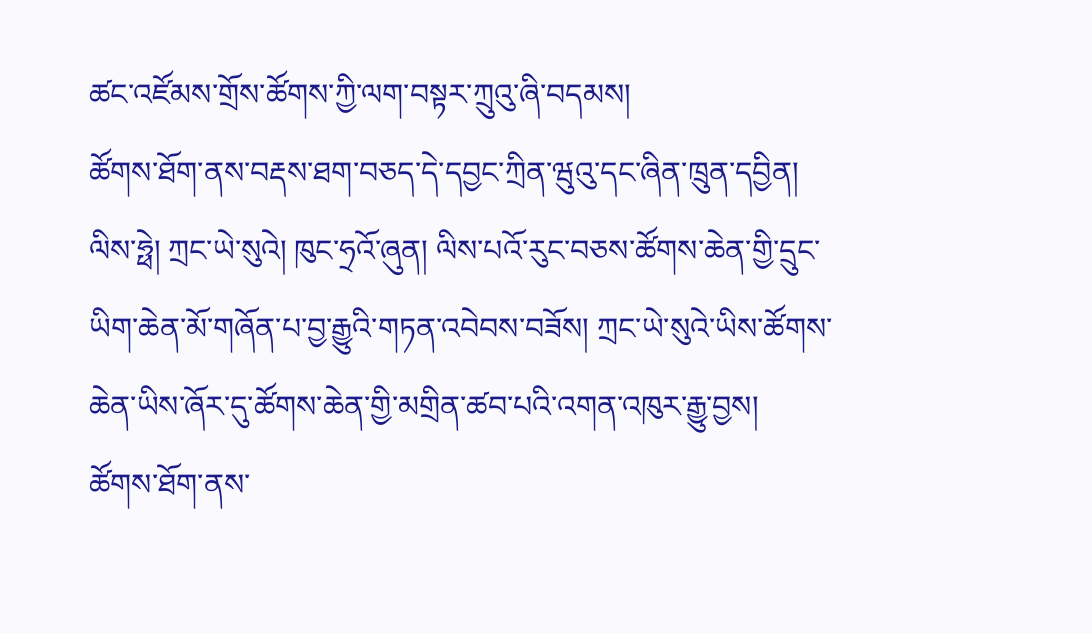ཚང་འཛོམས་གྲོས་ཚོགས་ཀྱི་ལག་བསྟར་ཀྲུའུ་ཞི་བདམས།
ཚོགས་ཐོག་ནས་བརྡས་ཐག་བཅད་དེ་དབྱང་ཀྲིན་ཝུའུ་དང་ཞིན་ཁྲུན་དབྱིན། ལིས་ཧྥེ། ཀྲང་ཡེ་སུའེ། ཁུང་ཧྲའོ་ཞུན། ལིས་པའོ་རུང་བཅས་ཚོགས་ཆེན་གྱི་དྲུང་ཡིག་ཆེན་མོ་གཞོན་པ་བྱ་རྒྱུའི་གཏན་འབེབས་བཟོས། ཀྲང་ཡེ་སུའེ་ཡིས་ཚོགས་ཆེན་ཡིས་ཞོར་དུ་ཚོགས་ཆེན་གྱི་མགྲིན་ཚབ་པའི་འགན་འཁུར་རྒྱུ་བྱས།
ཚོགས་ཐོག་ནས་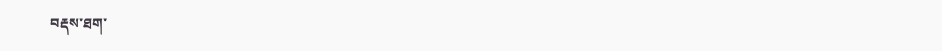བརྡས་ཐག་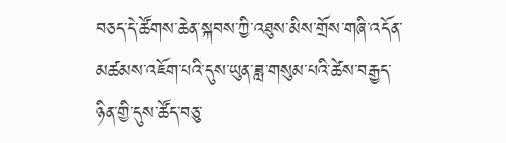བཅད་དེ་ཚོགས་ཆེན་སྐབས་ཀྱི་འཐུས་མིས་གྲོས་གཞི་འདོན་མཚམས་འཇོག་པའི་དུས་ཡུན་ཟླ་གསུམ་པའི་ཚེས་བརྒྱད་ཉིན་གྱི་དུས་ཚོད་བཅུ་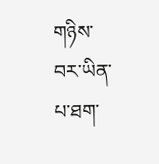གཉིས་བར་ཡིན་པ་ཐག་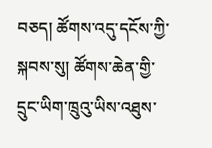བཅད། ཚོགས་འདུ་དངོས་ཀྱི་སྐབས་སུ། ཚོགས་ཆེན་གྱི་དྲུང་ཡིག་ཁྲུའུ་ཡིས་འཐུས་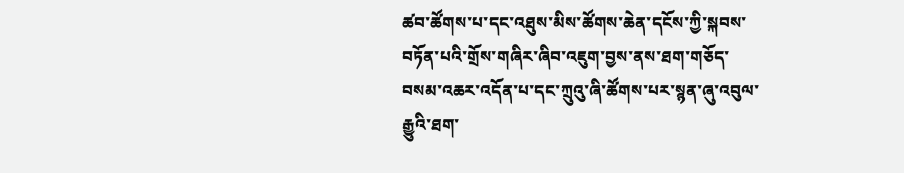ཚབ་ཚོགས་པ་དང་འཐུས་མིས་ཚོགས་ཆེན་དངོས་ཀྱི་སྐབས་བཏོན་པའི་གྲོས་གཞིར་ཞིབ་འཇུག་བྱས་ནས་ཐག་གཅོད་བསམ་འཆར་འདོན་པ་དང་ཀྲུའུ་ཞི་ཚོགས་པར་སྙན་ཞུ་འབུལ་རྒྱུའི་ཐག་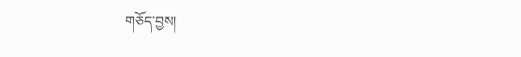གཅོད་བྱས།